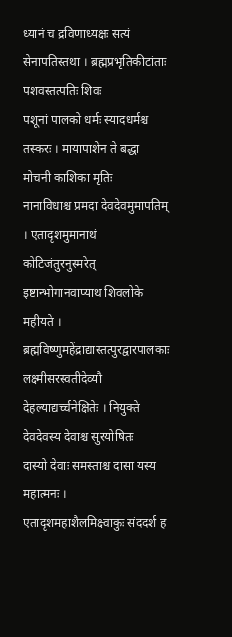ध्यानं च द्रविणाध्यक्षः सत्यं सेनापतिस्तथा । ब्रह्मप्रभृतिकीटांताः पशवस्तत्पतिः शिवः
पशूनां पालको धर्मः स्यादधर्मश्च तस्करः । मायापाशेन ते बद्धा मोचनी काशिका मृतिः
नानाविधाश्च प्रमदा देवदेवमुमापतिम् । एतादृशमुमानाथं कोटिजंतुरनुस्मरेत्
इष्टान्भोगानवाप्याथ शिवलोके महीयते । ब्रह्मविष्णुमहेंद्राद्यास्तत्पुरद्वारपालकाः
लक्ष्मीसरस्वतीदेव्यौ देहल्याद्यर्च्चनेक्षितेः । नियुक्ते देवदेवस्य देवाश्च सुरयोषितः
दास्यो देवाः समस्ताश्च दासा यस्य महात्मनः । एतादृशमहाशैलमिक्ष्वाकुः संददर्श ह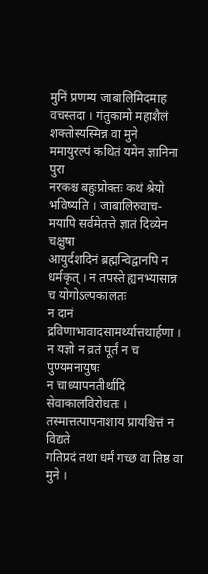मुनिं प्रणम्य जाबालिमिदमाह वचस्तदा । गंतुकामो महाशैलं शक्तोस्यस्मिन्न वा मुने
ममायुरल्पं कथितं यमेन ज्ञानिना पुरा
नरकश्च बहुःप्रोक्तः कथं श्रेयो भविष्यति । जाबालिरुवाच- मयापि सर्वमेतत्ते ज्ञातं दिव्येन चक्षुषा
आयुर्दशदिनं ब्रह्मन्विद्वानपि न धर्मकृत् । न तपस्ते ह्यनभ्यासान्न च योगोऽल्पकालतः
न दानं द्रविणाभावादसामर्थ्यात्तथार्हणा । न यज्ञो न व्रतं पूर्तं न च पुण्यमनायुषः
न चाध्यापनतीर्थादि सेवाकालविरोधतः । तस्मात्तत्पापनाशाय प्रायश्चित्तं न विद्यते
गतिप्रदं तथा धर्मं गच्छ वा तिष्ठ वा मुने ।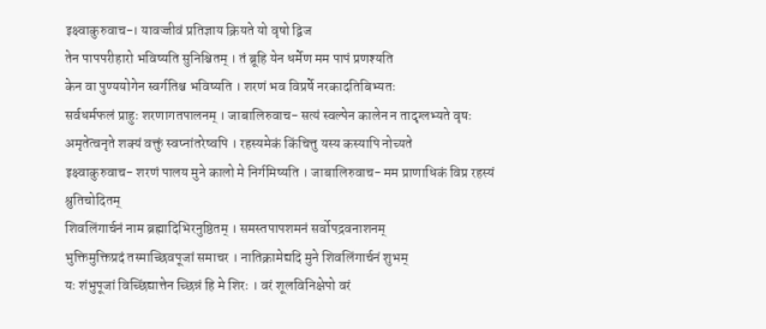इक्ष्वाकुरुवाच-। यावज्जीवं प्रतिज्ञाय क्रियते यो वृषो द्विज
तेन पापपरीहारो भविष्यति सुनिश्चितम् । तं ब्रूहि येन धर्मेण मम पापं प्रणश्यति
केन वा पुण्ययोगेन स्वर्गतिश्च भविष्यति । शरणं भव विप्रर्षे नरकादतिबिभ्यतः
सर्वधर्मफलं प्राहुः शरणागतपालनम् । जाबालिरुवाच- सत्यं स्वल्पेन कालेन न तादृग्लभ्यते वृषः
अमृतेत्वनृते शक्यं वक्तुं स्वप्नांतरेष्वपि । रहस्यमेकं किंचित्तु यस्य कस्यापि नोच्यते
इक्ष्वाकुरुवाच- शरणं पालय मुने कालो मे निर्गमिष्यति । जाबालिरुवाच- मम प्राणाधिकं विप्र रहस्यं श्रुतिचोदितम्
शिवलिंगार्चनं नाम ब्रह्मादिभिरनुष्ठितम् । समस्तपापशमनं सर्वोपद्रवनाशनम्
भुक्तिमुक्तिप्रदं तस्माच्छिवपूजां समाचर । नातिक्रामेद्यदि मुने शिवलिंगार्चनं शुभम्
यः शंभुपूजां विच्छिंद्यात्तेन च्छिन्नं हि मे शिरः । वरं शूलविनिक्षेपो वरं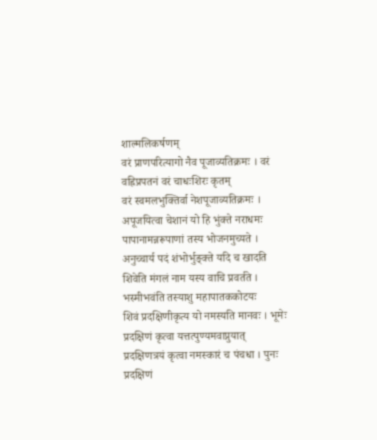शाल्मलिकर्षणम्
वरं प्राणपरित्यागो नैव पूजाव्यतिक्रमः । वरं वह्निप्रपतनं वरं चाधःशिरः कृतम्
वरं स्वमलभुक्तिर्वा नेशपूजाव्यतिक्रमः । अपूजयित्वा चेशानं यो हि भुंक्ते नराधमः
पापानामन्नरूपाणां तस्य भोजनमुच्यते । अनुच्चार्य पदं शंभोर्भुङ्क्ते यदि च खादति
शिवेति मंगलं नाम यस्य वाचि प्रवर्तते । भस्मीभवंति तस्याशु महापातककोटयः
शिवं प्रदक्षिणीकृत्य यो नमस्यति मानवः । भूमेः प्रदक्षिणं कृत्वा यत्तत्पुण्यमवाप्नुयात्
प्रदक्षिणत्रयं कृत्वा नमस्कारं च पंचधा । पुनः प्रदक्षिणं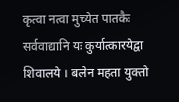कृत्वा नत्वा मुच्येत पातकैः
सर्ववाद्यानि यः कुर्यात्कारयेद्वा शिवालये । बलेन महता युक्तो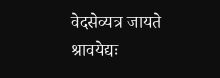वेदसेव्यत्र जायते
श्रावयेद्यः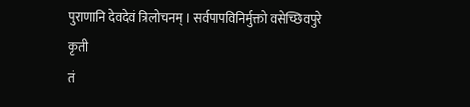पुराणानि देवदेवं त्रिलोचनम् । सर्वपापविनिर्मुक्तो वसेच्छिवपुरे कृती
तं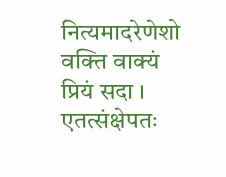नित्यमादरेणेशो वक्ति वाक्यं प्रियं सदा । एतत्संक्षेपतः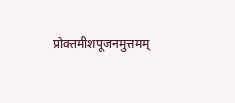प्रोक्तमीशपूजनमुत्तमम्